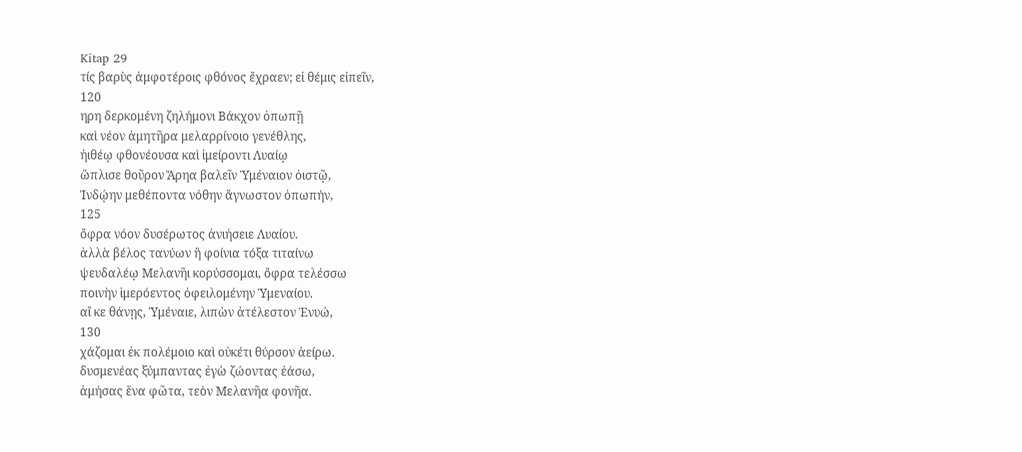Kitap 29
τίς βαρὺς ἀμφοτέροις φθόνος ἔχραεν; εἰ θέμις εἰπεῖν,
120
ηρη δερκομένη ζηλήμονι Βάκχον ὀπωπῇ
καὶ νέον ἀμητῆρα μελαρρίνοιο γενέθλης,
ἠιθέῳ φθονέουσα καὶ ἱμείροντι Λυαίῳ
ὥπλισε θοῦρον Ἄρηα βαλεῖν Ὑμέναιον ὀιστῷ,
Ἰνδῴην μεθέποντα νόθην ἄγνωστον ὀπωπήν,
125
ὄφρα νόον δυσέρωτος ἀνιήσειε Λυαίου.
ἀλλὰ βέλος τανύων ἢ φοίνια τόξα τιταίνω
ψευδαλέῳ Μελανῆι κορύσσομαι, ὄφρα τελέσσω
ποινὴν ἱμερόεντος ὀφειλομένην Ὑμεναίου.
αἴ κε θάνῃς, Ὑμέναιε, λιπὼν ἀτέλεστον Ἐνυώ,
130
χάζομαι ἐκ πολέμοιο καὶ οὐκέτι θύρσον ἀείρω.
δυσμενέας ξύμπαντας ἐγὼ ζώοντας ἐάσω,
ἀμήσας ἕνα φῶτα, τεὸν Μελανῆα φονῆα.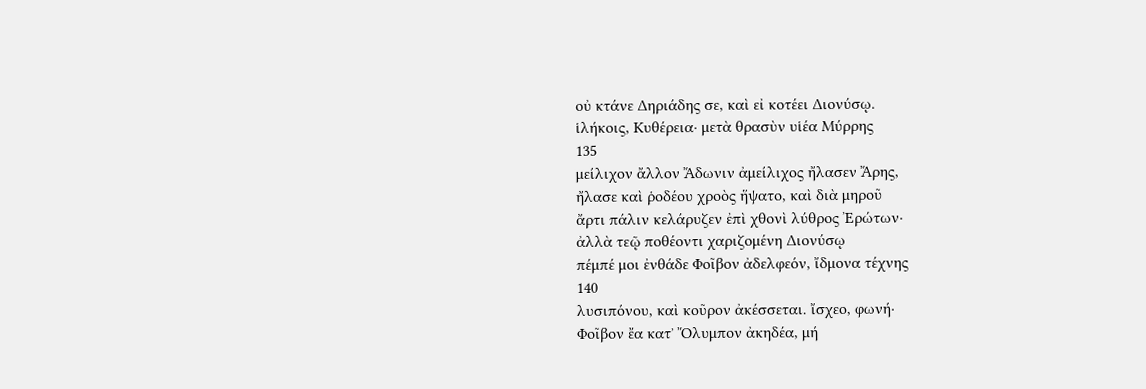οὐ κτάνε Δηριάδης σε, καὶ εἰ κοτέει Διονύσῳ.
ἱλήκοις, Κυθέρεια· μετὰ θρασὺν υἱέα Μύρρης
135
μείλιχον ἄλλον Ἄδωνιν ἀμείλιχος ἤλασεν Ἄρης,
ἤλασε καὶ ῥοδέου χροὸς ἥψατο, καὶ διὰ μηροῦ
ἄρτι πάλιν κελάρυζεν ἐπὶ χθονὶ λύθρος Ἐρώτων·
ἀλλὰ τεῷ ποθέοντι χαριζομένη Διονύσῳ
πέμπέ μοι ἐνθάδε Φοῖβον ἀδελφεόν, ἴδμονα τέχνης
140
λυσιπόνου, καὶ κοῦρον ἀκέσσεται. ἴσχεο, φωνή·
Φοῖβον ἔα κατʼ Ὄλυμπον ἀκηδέα, μή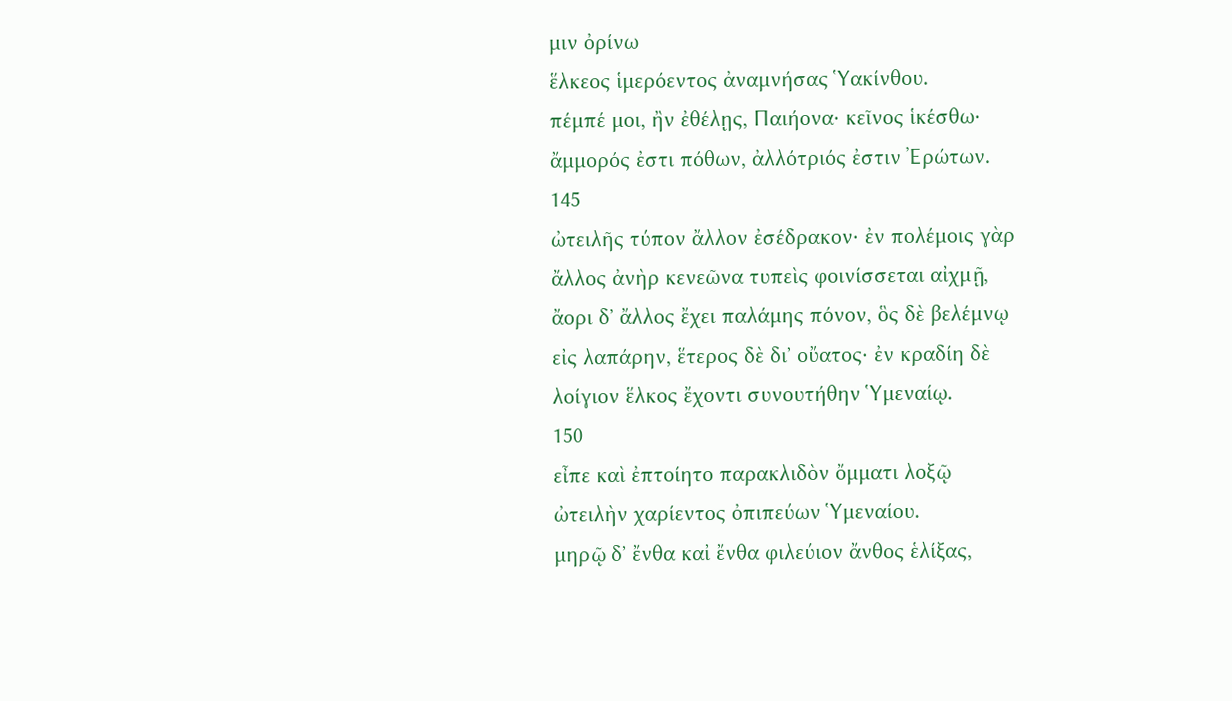μιν ὀρίνω
ἕλκεος ἱμερόεντος ἀναμνήσας Ὑακίνθου.
πέμπέ μοι, ἢν ἐθέλῃς, Παιήονα· κεῖνος ἱκέσθω·
ἄμμορός ἐστι πόθων, ἀλλότριός ἐστιν Ἐρώτων.
145
ὠτειλῆς τύπον ἄλλον ἐσέδρακον· ἐν πολέμοις γὰρ
ἄλλος ἀνὴρ κενεῶνα τυπεὶς φοινίσσεται αἰχμῇ,
ἄορι δʼ ἄλλος ἔχει παλάμης πόνον, ὃς δὲ βελέμνῳ
εἰς λαπάρην, ἕτερος δὲ διʼ οὔατος· ἐν κραδίη δὲ
λοίγιον ἕλκος ἔχοντι συνουτήθην Ὑμεναίῳ.
150
εἶπε καὶ ἐπτοίητο παρακλιδὸν ὄμματι λοξῷ
ὠτειλὴν χαρίεντος ὀπιπεύων Ὑμεναίου.
μηρῷ δʼ ἔνθα καἰ ἔνθα φιλεύιον ἄνθος ἑλίξας,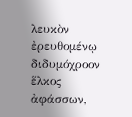λευκὸν ἐρευθομένῳ διδυμόχροον ἕλκος ἀφάσσων,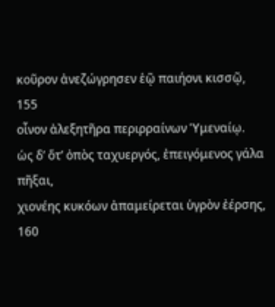κοῦρον ἀνεζώγρησεν ἑῷ παιήονι κισσῷ,
155
οἶνον ἀλεξητῆρα περιρραίνων Ὑμεναίῳ.
ὡς δʼ ὅτʼ ὀπὸς ταχυεργός, ἐπειγόμενος γάλα πῆξαι,
χιονέης κυκόων ἀπαμείρεται ὑγρὸν ἐέρσης,
160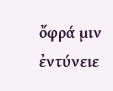ὄφρά μιν ἐντύνειε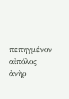πεπηγμένον αἰπόλος ἀνὴρ